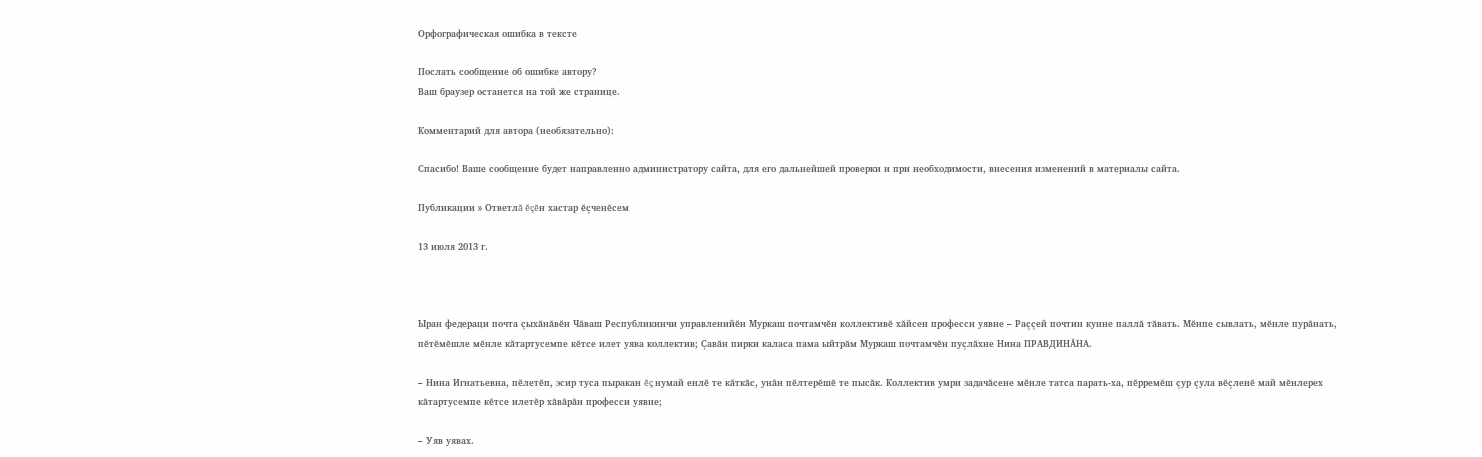Орфографическая ошибка в тексте

Послать сообщение об ошибке автору?
Ваш браузер останется на той же странице.

Комментарий для автора (необязательно):

Спасибо! Ваше сообщение будет направленно администратору сайта, для его дальнейшей проверки и при необходимости, внесения изменений в материалы сайта.

Публикации » Ответлă ĕçĕн хастар ĕçченĕсем

13 июля 2013 г.



Ыран федераци почта çыхăнăвĕн Чăваш Республикинчи управленийĕн Муркаш почтамчĕн коллективĕ хăйсен професси уявне – Раççей почтин кунне паллă тăвать. Мĕнпе сывлать, мĕнле пурăнать, пĕтĕмĕшле мĕнле кăтартусемпе кĕтсе илет уява коллектив; Çавăн пирки каласа пама ыйтрăм Муркаш почтамчĕн пуçлăхне Нина ПРАВДИНĂНА.

– Нина Игнатьевна, пĕлетĕп, эсир туса пыракан ĕç нумай енлĕ те кăткăс, унăн пĕлтерĕшĕ те пысăк. Коллектив умри задачăсене мĕнле татса парать-ха, пĕрремĕш çур çула вĕçленĕ май мĕнлерех кăтартусемпе кĕтсе илетĕр хăвăрăн професси уявне;

– Уяв уявах.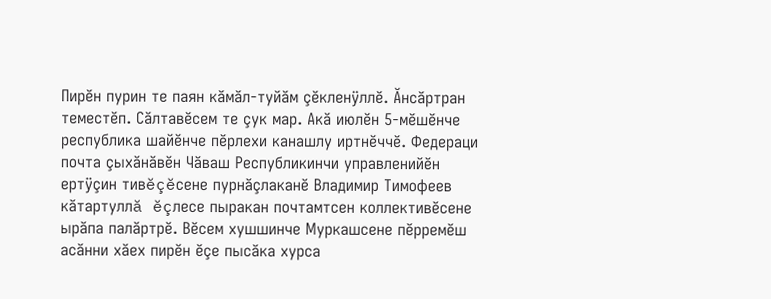Пирĕн пурин те паян кăмăл-туйăм çĕкленÿллĕ. Ăнсăртран теместĕп. Сăлтавĕсем те çук мар. Акă июлĕн 5-мĕшĕнче республика шайĕнче пĕрлехи канашлу иртнĕччĕ. Федераци почта çыхăнăвĕн Чăваш Республикинчи управленийĕн ертÿçин тивĕçĕсене пурнăçлаканĕ Владимир Тимофеев кăтартуллă ĕçлесе пыракан почтамтсен коллективĕсене ырăпа палăртрĕ. Вĕсем хушшинче Муркашсене пĕрремĕш асăнни хăех пирĕн ĕçе пысăка хурса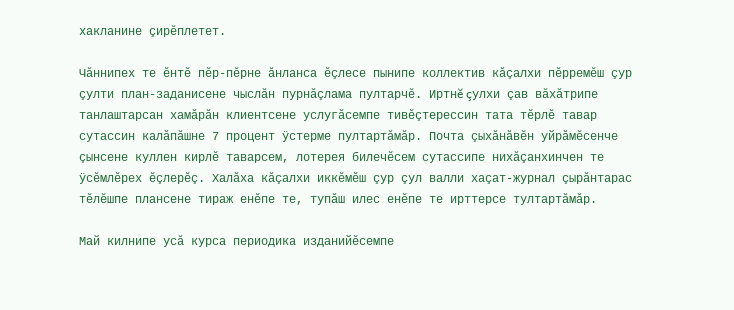хакланине çирĕплетет.

Чăннипех те ĕнтĕ пĕр-пĕрне ăнланса ĕçлесе пынипе коллектив кăçалхи пĕрремĕш çур çулти план-заданисене чыслăн пурнăçлама пултарчĕ. Иртнĕ çулхи çав вăхăтрипе танлаштарсан хамăрăн клиентсене услугăсемпе тивĕçтерессин тата тĕрлĕ тавар сутассин калăпăшне 7 процент ÿстерме пултартăмăр. Почта çыхăнăвĕн уйрăмĕсенче çынсене куллен кирлĕ таварсем, лотерея билечĕсем сутассипе нихăçанхинчен те ÿсĕмлĕрех ĕçлерĕç. Халăха кăçалхи иккĕмĕш çур çул валли хаçат-журнал çырăнтарас тĕлĕшпе плансене тираж енĕпе те, тупăш илес енĕпе те ирттерсе тултартăмăр.

Май килнипе усă курса периодика изданийĕсемпе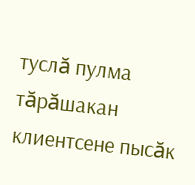туслă пулма тăрăшакан клиентсене пысăк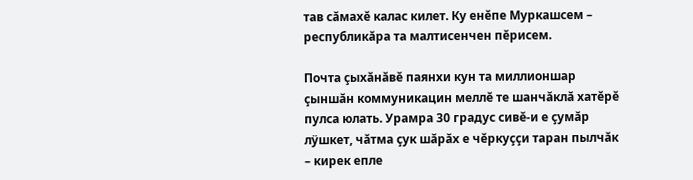тав сăмахĕ калас килет. Ку енĕпе Муркашсем – республикăра та малтисенчен пĕрисем.

Почта çыхăнăвĕ паянхи кун та миллионшар çыншăн коммуникацин меллĕ те шанчăклă хатĕрĕ пулса юлать. Урамра 30 градус сивĕ-и е çумăр лÿшкет, чăтма çук шăрăх е чĕркуççи таран пылчăк – кирек епле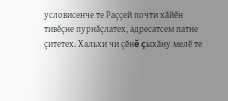условисенче те Раççей почти хăйĕн тивĕçне пурнăçлатех, адресатсем патне çитетех. Хальхи чи çĕнĕ çыхăну мелĕ те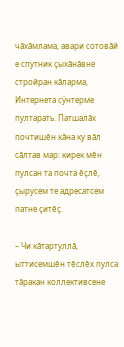чăхăмлама, авари сотовăй е спутник çыхăнăвне стройран кăларма, Интернета сÿнтерме пултарать. Патшалăх почтишĕн кăна ку вăл сăлтав мар: кирек мĕн пулсан та почта ĕçлĕ, çырусем те адресатсем патне çитĕç.

– Чи кăтартуллă, ыттисемшĕн тĕслĕх пулса тăракан коллективсене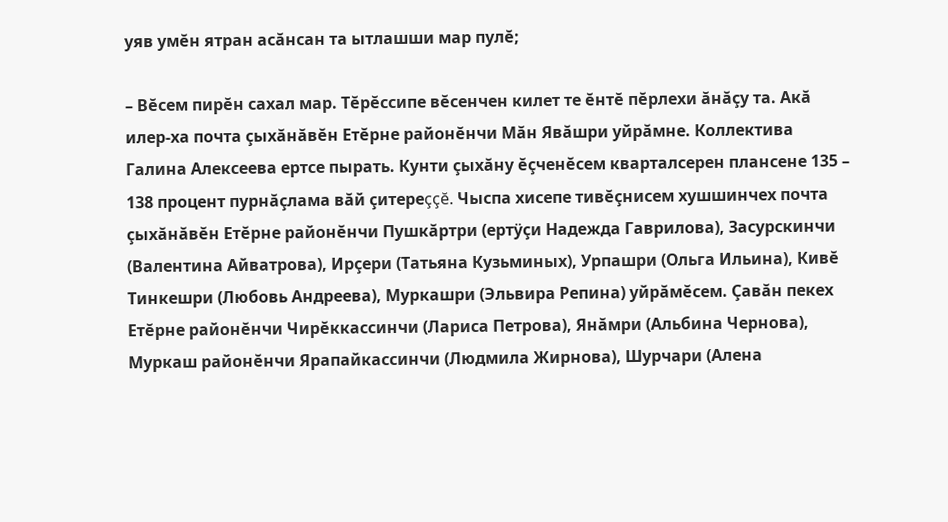уяв умĕн ятран асăнсан та ытлашши мар пулĕ;

– Вĕсем пирĕн сахал мар. Тĕрĕссипе вĕсенчен килет те ĕнтĕ пĕрлехи ăнăçу та. Акă илер-ха почта çыхăнăвĕн Етĕрне районĕнчи Мăн Явăшри уйрăмне. Коллектива Галина Алексеева ертсе пырать. Кунти çыхăну ĕçченĕсем кварталсерен плансене 135 – 138 процент пурнăçлама вăй çитереççĕ. Чыспа хисепе тивĕçнисем хушшинчех почта çыхăнăвĕн Етĕрне районĕнчи Пушкăртри (ертÿçи Надежда Гаврилова), Засурскинчи (Валентина Айватрова), Ирçери (Татьяна Кузьминых), Урпашри (Ольга Ильина), Кивĕ Тинкешри (Любовь Андреева), Муркашри (Эльвира Репина) уйрăмĕсем. Çавăн пекех Етĕрне районĕнчи Чирĕккассинчи (Лариса Петрова), Янăмри (Альбина Чернова), Муркаш районĕнчи Ярапайкассинчи (Людмила Жирнова), Шурчари (Алена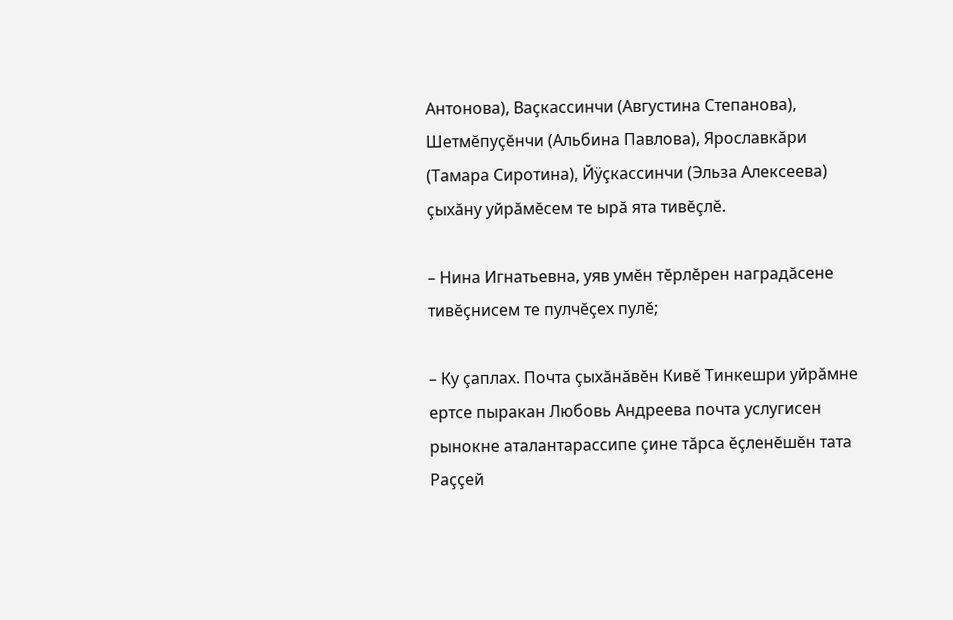Антонова), Ваçкассинчи (Августина Степанова), Шетмĕпуçĕнчи (Альбина Павлова), Ярославкăри (Тамара Сиротина), Йÿçкассинчи (Эльза Алексеева) çыхăну уйрăмĕсем те ырă ята тивĕçлĕ.

– Нина Игнатьевна, уяв умĕн тĕрлĕрен наградăсене тивĕçнисем те пулчĕçех пулĕ;

– Ку çаплах. Почта çыхăнăвĕн Кивĕ Тинкешри уйрăмне ертсе пыракан Любовь Андреева почта услугисен рынокне аталантарассипе çине тăрса ĕçленĕшĕн тата Раççей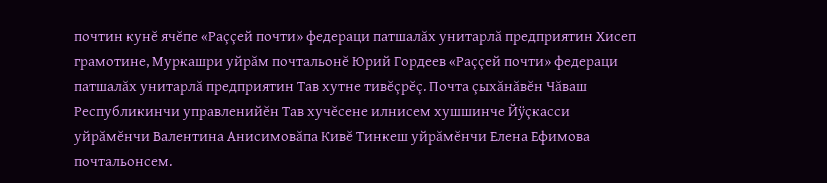почтин кунĕ ячĕпе «Раççей почти» федераци патшалăх унитарлă предприятин Хисеп грамотине, Муркашри уйрăм почтальонĕ Юрий Гордеев «Раççей почти» федераци патшалăх унитарлă предприятин Тав хутне тивĕçрĕç. Почта çыхăнăвĕн Чăваш Республикинчи управленийĕн Тав хучĕсене илнисем хушшинче Йÿçкасси уйрăмĕнчи Валентина Анисимовăпа Кивĕ Тинкеш уйрăмĕнчи Елена Ефимова почтальонсем.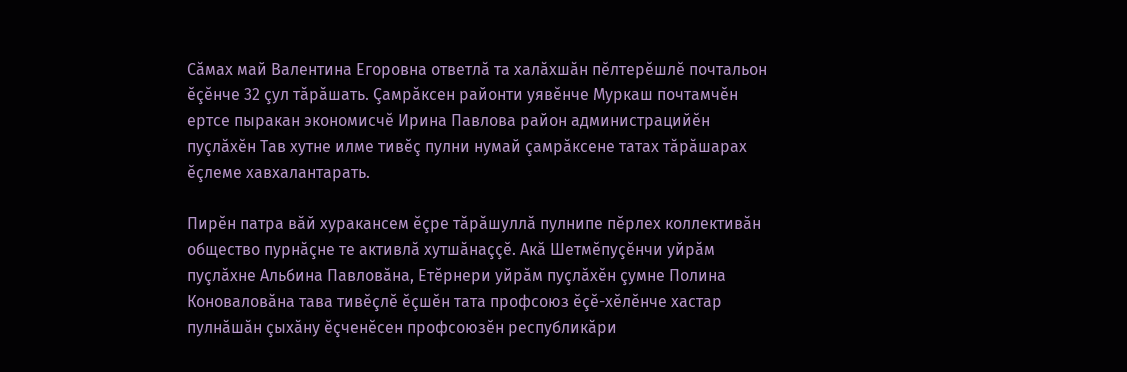Сăмах май Валентина Егоровна ответлă та халăхшăн пĕлтерĕшлĕ почтальон ĕçĕнче 32 çул тăрăшать. Çамрăксен районти уявĕнче Муркаш почтамчĕн ертсе пыракан экономисчĕ Ирина Павлова район администрацийĕн пуçлăхĕн Тав хутне илме тивĕç пулни нумай çамрăксене татах тăрăшарах ĕçлеме хавхалантарать.

Пирĕн патра вăй хуракансем ĕçре тăрăшуллă пулнипе пĕрлех коллективăн общество пурнăçне те активлă хутшăнаççĕ. Акă Шетмĕпуçĕнчи уйрăм пуçлăхне Альбина Павловăна, Етĕрнери уйрăм пуçлăхĕн çумне Полина Коноваловăна тава тивĕçлĕ ĕçшĕн тата профсоюз ĕçĕ-хĕлĕнче хастар пулнăшăн çыхăну ĕçченĕсен профсоюзĕн республикăри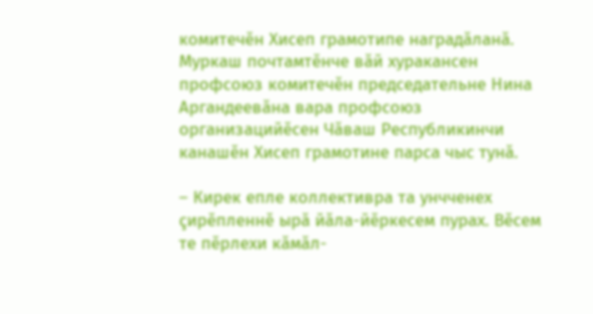комитечĕн Хисеп грамотипе наградăланă. Муркаш почтамтĕнче вăй хуракансен профсоюз комитечĕн председательне Нина Аргандеевăна вара профсоюз организацийĕсен Чăваш Республикинчи канашĕн Хисеп грамотине парса чыс тунă.

– Кирек епле коллективра та унчченех çирĕпленнĕ ырă йăла-йĕркесем пурах. Вĕсем те пĕрлехи кăмăл-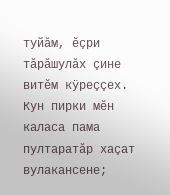туйăм, ĕçри тăрăшулăх çине витĕм кÿреççех. Кун пирки мĕн каласа пама пултаратăр хаçат вулакансене;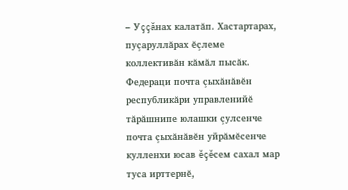– Уççăнах калатăп. Хастартарах, пуçаруллăрах ĕçлеме коллективăн кăмăл пысăк. Федераци почта çыхăнăвĕн республикăри управленийĕ тăрăшнипе юлашки çулсенче почта çыхăнăвĕн уйрăмĕсенче кулленхи юсав ĕçĕсем сахал мар туса ирттернĕ,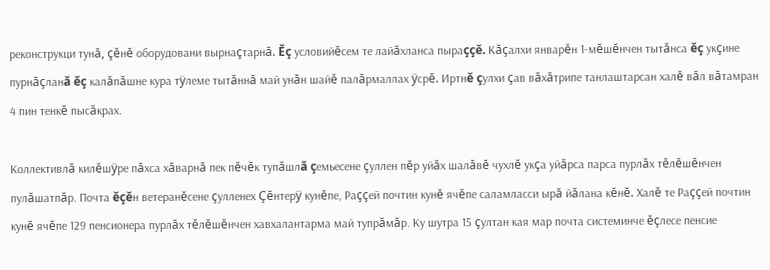реконструкци тунă, çĕнĕ оборудовани вырнаçтарнă. Ĕç условийĕсем те лайăхланса пыраççĕ. Кăçалхи январĕн 1-мĕшĕнчен тытăнса ĕç укçине пурнăçланă ĕç калăпăшне кура тÿлеме тытăннă май унăн шайĕ палăрмаллах ÿсрĕ. Иртнĕ çулхи çав вăхăтрипе танлаштарсан халĕ вăл вăтамран 4 пин тенкĕ пысăкрах.

Коллективлă килĕшÿре пăхса хăварнă пек пĕчĕк тупăшлă çемьесене çуллен пĕр уйăх шалăвĕ чухлĕ укçа уйăрса парса пурлăх тĕлĕшĕнчен пулăшатпăр. Почта ĕçĕн ветеранĕсене çулленех Çĕнтерÿ кунĕпе, Раççей почтин кунĕ ячĕпе саламласси ырă йăлана кĕнĕ. Халĕ те Раççей почтин кунĕ ячĕпе 129 пенсионера пурлăх тĕлĕшĕнчен хавхалантарма май тупрăмăр. Ку шутра 15 çултан кая мар почта системинче ĕçлесе пенсие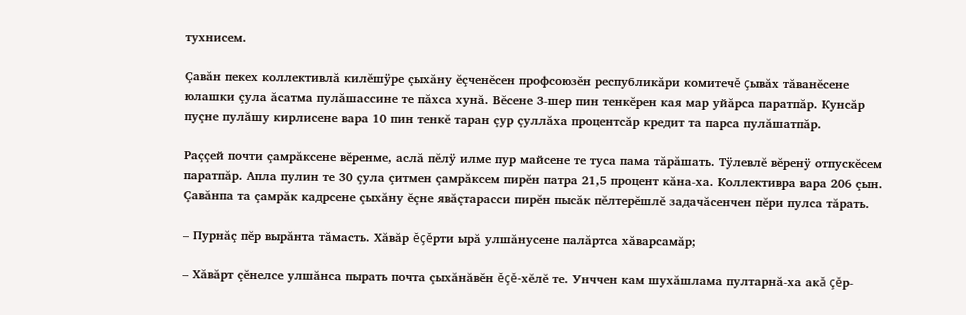тухнисем.

Çавăн пекех коллективлă килĕшÿре çыхăну ĕçченĕсен профсоюзĕн республикăри комитечĕ çывăх тăванĕсене юлашки çула ăсатма пулăшассине те пăхса хунă. Вĕсене 3-шер пин тенкĕрен кая мар уйăрса паратпăр. Кунсăр пуçне пулăшу кирлисене вара 10 пин тенкĕ таран çур çуллăха процентсăр кредит та парса пулăшатпăр.

Раççей почти çамрăксене вĕренме, аслă пĕлÿ илме пур майсене те туса пама тăрăшать. Тÿлевлĕ вĕренÿ отпускĕсем паратпăр. Апла пулин те 30 çула çитмен çамрăксем пирĕн патра 21,5 процент кăна-ха. Коллективра вара 206 çын. Çавăнпа та çамрăк кадрсене çыхăну ĕçне явăçтарасси пирĕн пысăк пĕлтерĕшлĕ задачăсенчен пĕри пулса тăрать.

– Пурнăç пĕр вырăнта тăмасть. Хăвăр ĕçĕрти ырă улшăнусене палăртса хăварсамăр;

– Хăвăрт çĕнелсе улшăнса пырать почта çыхăнăвĕн ĕçĕ-хĕлĕ те. Унччен кам шухăшлама пултарнă-ха акă çĕр-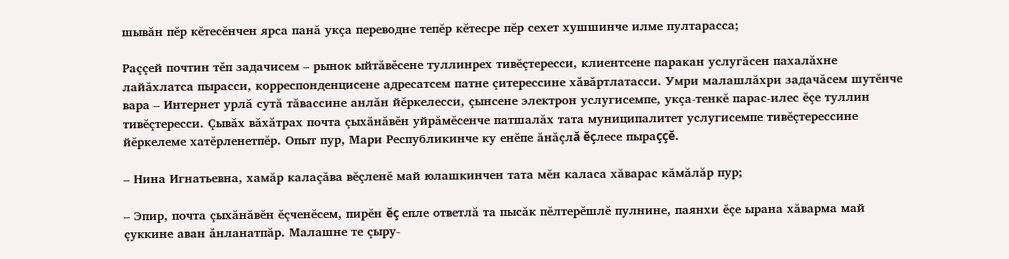шывăн пĕр кĕтесĕнчен ярса панă укçа переводне тепĕр кĕтесре пĕр сехет хушшинче илме пултарасса;

Раççей почтин тĕп задачисем – рынок ыйтăвĕсене туллинрех тивĕçтересси, клиентсене паракан услугăсен пахалăхне лайăхлатса пырасси, корреспонденцисене адресатсем патне çитерессине хăвăртлатасси. Умри малашлăхри задачăсем шутĕнче вара – Интернет урлă сутă тăвассине анлăн йĕркелесси, çынсене электрон услугисемпе, укçа-тенкĕ парас-илес ĕçе туллин тивĕçтересси. Çывăх вăхăтрах почта çыхăнăвĕн уйрăмĕсенче патшалăх тата муниципалитет услугисемпе тивĕçтерессине йĕркелеме хатĕрленетпĕр. Опыт пур, Мари Республикинче ку енĕпе ăнăçлă ĕçлесе пыраççĕ.

– Нина Игнатьевна, хамăр калаçăва вĕçленĕ май юлашкинчен тата мĕн каласа хăварас кăмăлăр пур;

– Эпир, почта çыхăнăвĕн ĕçченĕсем, пирĕн ĕç епле ответлă та пысăк пĕлтерĕшлĕ пулнине, паянхи ĕçе ырана хăварма май çуккине аван ăнланатпăр. Малашне те çыру-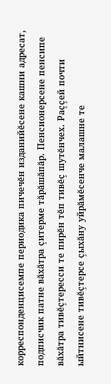корреспонденцисемпе периодика пичечĕн изданийĕсене кашни адресат, подписчик патне вăхăтра çитерме тăрăшăпăр. Пенсионерсене пенсипе вăхăтра тивĕçтересси те пирĕн тĕп тивĕç шутĕнчех. Раççей почти ыйтнисене тивĕçтерсе çыхăну уйрăмĕсенче малашне те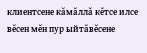клиентсене кăмăллă кĕтсе илсе вĕсен мĕн пур ыйтăвĕсене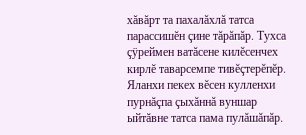хăвăрт та пахалăхлă татса парассишĕн çине тăрăпăр. Тухса çÿреймен ватăсене килĕсенчех кирлĕ таварсемпе тивĕçтерĕпĕр. Яланхи пекех вĕсен кулленхи пурнăçпа çыхăннă вуншар ыйтăвне татса пама пулăшăпăр.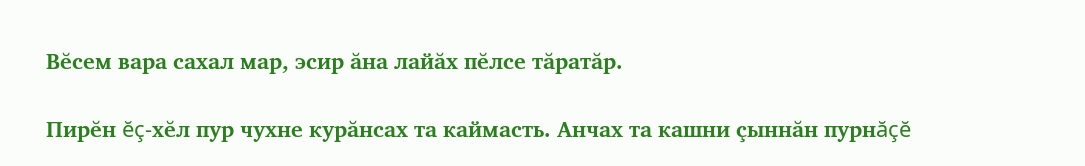Вĕсем вара сахал мар, эсир ăна лайăх пĕлсе тăратăр.

Пирĕн ĕç-хĕл пур чухне курăнсах та каймасть. Анчах та кашни çыннăн пурнăçĕ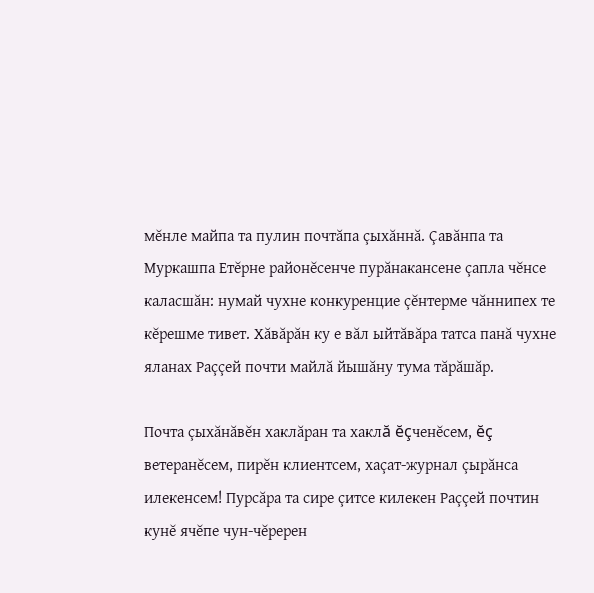мĕнле майпа та пулин почтăпа çыхăннă. Çавăнпа та Муркашпа Етĕрне районĕсенче пурăнакансене çапла чĕнсе каласшăн: нумай чухне конкуренцие çĕнтерме чăннипех те кĕрешме тивет. Хăвăрăн ку е вăл ыйтăвăра татса панă чухне яланах Раççей почти майлă йышăну тума тăрăшăр.

Почта çыхăнăвĕн хаклăран та хаклă ĕçченĕсем, ĕç ветеранĕсем, пирĕн клиентсем, хаçат-журнал çырăнса илекенсем! Пурсăра та сире çитсе килекен Раççей почтин кунĕ ячĕпе чун-чĕререн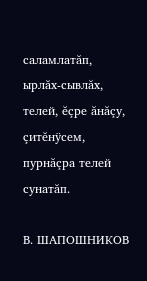саламлатăп, ырлăх-сывлăх, телей, ĕçре ăнăçу, çитĕнÿсем, пурнăçра телей сунатăп.

В. ШАПОШНИКОВ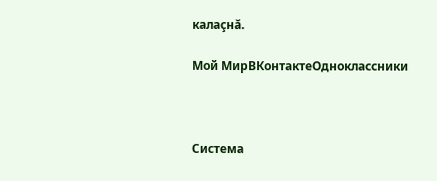калаçнă.

Мой МирВКонтактеОдноклассники



Система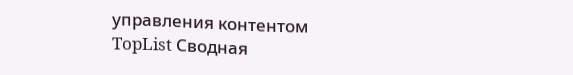управления контентом
TopList Сводная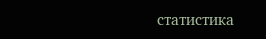статистика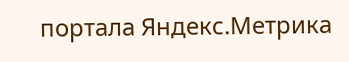портала Яндекс.Метрика